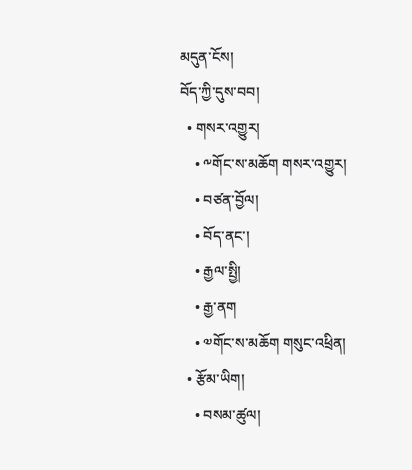མདུན་ངོས།
བོད་ཀྱི་དུས་བབ།
  • གསར་འགྱུར།
    • ༸གོང་ས་མཆོག གསར་འགྱུར།
    • བཙན་བྱོལ།
    • བོད་ནང་།
    • རྒྱལ་སྤྱི།
    • རྒྱ་ནག
    • ༧གོང་ས་མཆོག གསུང་འཕྲིན།
  • རྩོམ་ཡིག།
    • བསམ་ཚུལ།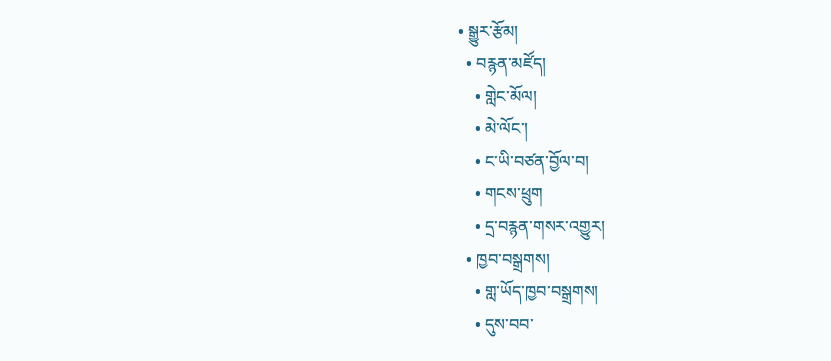• སྒྱུར་རྩོམ།
  • བརྙན་མཛོད།
    • གླེང་མོལ།
    • མེ་ལོང་།
    • ང་ཡི་བཙན་བྱོལ་བ།
    • གངས་ཕྲུག
    • དྲ་བརྙན་གསར་འགྱུར།
  • ཁྱབ་བསྒྲགས།
    • གླ་ཡོད་ཁྱབ་བསྒྲགས།
    • དུས་བབ་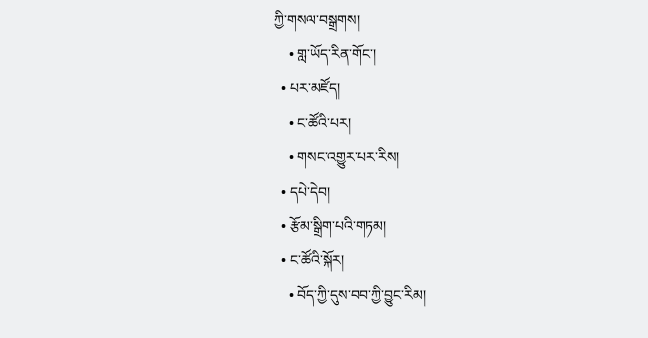ཀྱི་གསལ་བསྒྲགས།
    • གླ་ཡོད་རིན་གོང་།
  • པར་མཛོད།
    • ང་ཚོའི་པར།
    • གསང་འགྱུར་པར་རིས།
  • དཔེ་དེབ།
  • རྩོམ་སྒྲིག་པའི་གཏམ།
  • ང་ཚོའི་སྐོར།
    • བོད་ཀྱི་དུས་བབ་ཀྱི་བྱུང་རིམ།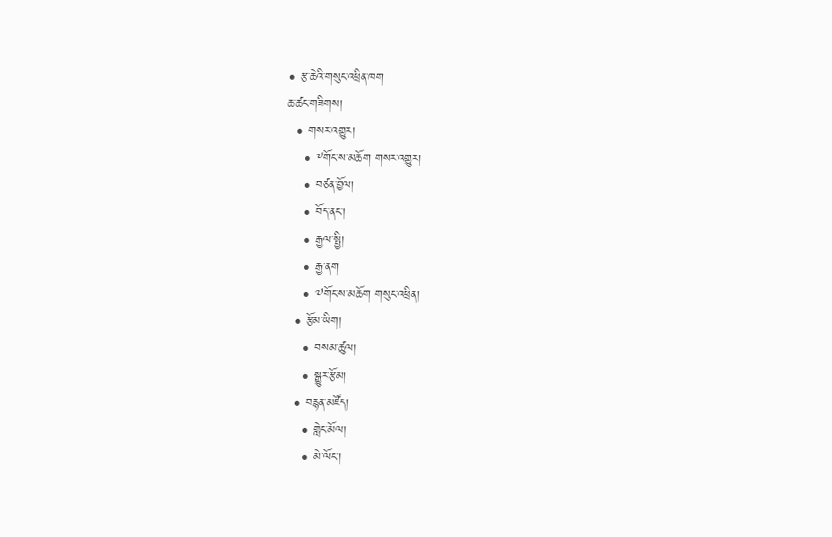• རྩ་ཆེའི་གསུང་འཕྲིན་ཁག
ཆ་ཚང་གཟིགས།
  • གསར་འགྱུར།
    • ༸གོང་ས་མཆོག གསར་འགྱུར།
    • བཙན་བྱོལ།
    • བོད་ནང་།
    • རྒྱལ་སྤྱི།
    • རྒྱ་ནག
    • ༧གོང་ས་མཆོག གསུང་འཕྲིན།
  • རྩོམ་ཡིག།
    • བསམ་ཚུལ།
    • སྒྱུར་རྩོམ།
  • བརྙན་མཛོད།
    • གླེང་མོལ།
    • མེ་ལོང་།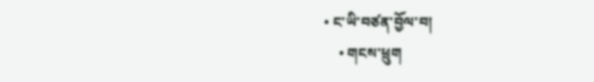• ང་ཡི་བཙན་བྱོལ་བ།
    • གངས་ཕྲུག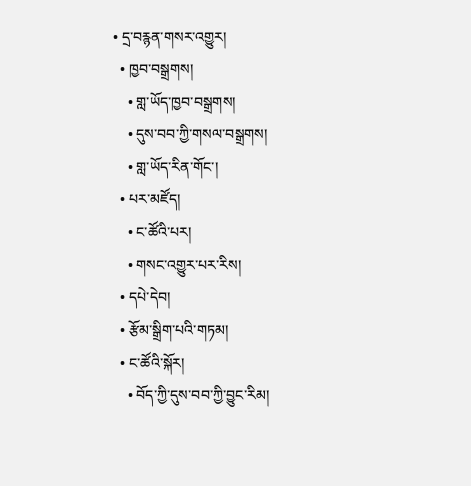• དྲ་བརྙན་གསར་འགྱུར།
  • ཁྱབ་བསྒྲགས།
    • གླ་ཡོད་ཁྱབ་བསྒྲགས།
    • དུས་བབ་ཀྱི་གསལ་བསྒྲགས།
    • གླ་ཡོད་རིན་གོང་།
  • པར་མཛོད།
    • ང་ཚོའི་པར།
    • གསང་འགྱུར་པར་རིས།
  • དཔེ་དེབ།
  • རྩོམ་སྒྲིག་པའི་གཏམ།
  • ང་ཚོའི་སྐོར།
    • བོད་ཀྱི་དུས་བབ་ཀྱི་བྱུང་རིམ།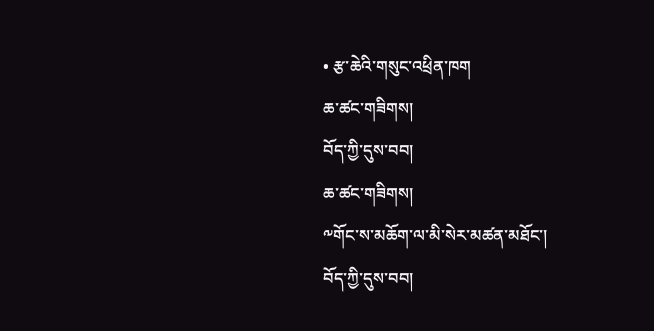• རྩ་ཆེའི་གསུང་འཕྲིན་ཁག
ཆ་ཚང་གཟིགས།
བོད་ཀྱི་དུས་བབ།
ཆ་ཚང་གཟིགས།
༸གོང་ས་མཆོག་ལ་མི་སེར་མཚན་མཐོང་།
བོད་ཀྱི་དུས་བབ།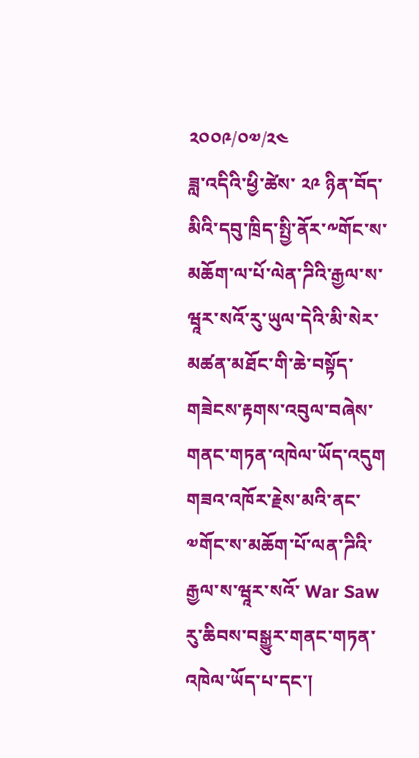༢༠༠༩/༠༧/༢༤
ཟླ་འདིའི་ཕྱི་ཚེས་ ༢༩ ཉིན་བོད་མིའི་དབུ་ཁྲིད་སྤྱི་ནོར་༸གོང་ས་མཆོག་ལ་པོ་ལེན་ཌིའི་རྒྱལ་ས་ཝཱར་སའོ་རུ་ཡུལ་དེའི་མི་སེར་མཚན་མཐོང་གི་ཆེ་བསྟོད་གཟེངས་རྟགས་འབུལ་བཞེས་གནང་གཏན་འཁེལ་ཡོད་འདུག
གཟའ་འཁོར་རྗེས་མའི་ནང་༧གོང་ས་མཆོག་པོ་ལན་ཌིའི་རྒྱལ་ས་ཝཱར་སའོ་ War Saw རུ་ཆིབས་བསྒྱུར་གནང་གཏན་འཁེལ་ཡོད་པ་དང་།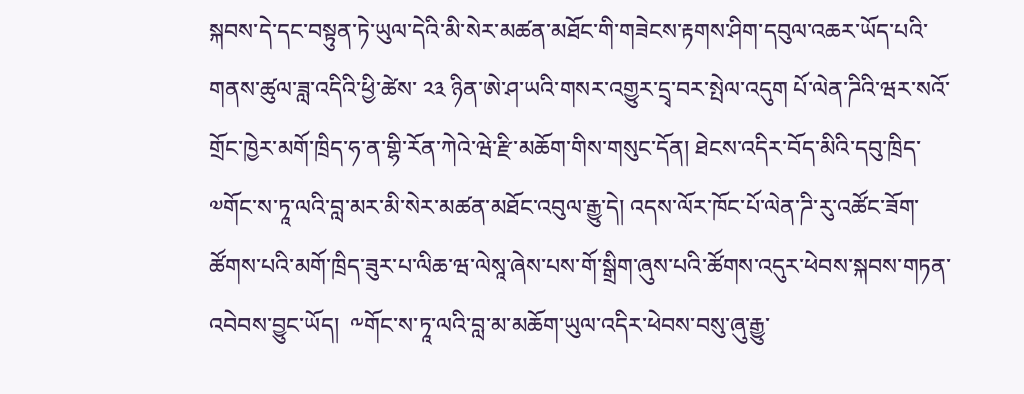སྐབས་དེ་དང་བསྟུན་ཏེ་ཡུལ་དེའི་མི་སེར་མཚན་མཐོང་གི་གཟེངས་རྟགས་ཤིག་དབུལ་འཆར་ཡོད་པའི་གནས་ཚུལ་ཟླ་འདིའི་ཕྱི་ཚེས་ ༢༣ ཉིན་ཨེ་ཤ་ཡའི་གསར་འགྱུར་དྲྭ་བར་སྤེལ་འདུག པོ་ལེན་ཌིའི་ཝར་སའོ་གྲོང་ཁྱེར་མགོ་ཁྲིད་ཧ་ན་གྷི་རོན་ཀེའེ་ཝེ་རྫི་མཆོག་གིས་གསུང་དོན། ཐེངས་འདིར་བོད་མིའི་དབུ་ཁྲིད་༧གོང་ས་ཏཱ་ལའི་བླ་མར་མི་སེར་མཚན་མཐོང་འབུལ་རྒྱུ་དེ། འདས་ལོར་ཁོང་པོ་ལེན་ཌི་རུ་འཚོང་ཟོག་ཚོགས་པའི་མགོ་ཁྲིད་ཟུར་པ་ལིཆ་ཝ་ལེསཱ་ཞེས་པས་གོ་སྒྲིག་ཞུས་པའི་ཚོགས་འདུར་ཕེབས་སྐབས་གཏན་འབེབས་བྱུང་ཡོད།  ༸གོང་ས་ཏཱ་ལའི་བླ་མ་མཆོག་ཡུལ་འདིར་ཕེབས་བསུ་ཞུ་རྒྱུ་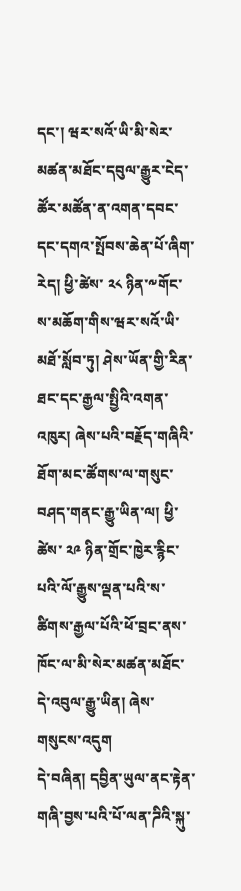དང་། ཝར་སའོ་ཡི་མི་སེར་མཚན་མཐོང་དབུལ་རྒྱུར་ངེད་ཚོར་མཚོན་ན་འགན་དབང་དང་དགའ་སྤོབས་ཆེན་པོ་ཞིག་རེད། ཕྱི་ཚེས་ ༢༨ ཉིན་༸གོང་ས་མཆོག་གིས་ཝར་སའོ་ཡི་མཐོ་སློབ་ཏུ། ཤེས་ཡོན་གྱི་རིན་ཐང་དང་རྒྱལ་སྤྱིའི་འགན་འཁུར། ཞེས་པའི་བརྗོད་གཞིའི་ཐོག་མང་ཚོགས་ལ་གསུང་བཤད་གནང་རྒྱུ་ཡིན་ལ། ཕྱི་ཚེས་ ༢༩ ཉིན་གྲོང་ཁྱེར་རྙིང་པའི་ལོ་རྒྱུས་ལྡན་པའི་ས་ཚིགས་རྒྱལ་པོའི་ཕོ་བྲང་ནས་ཁོང་ལ་མི་སེར་མཚན་མཐོང་དེ་འབུལ་རྒྱུ་ཡིན། ཞེས་གསུངས་འདུག
དེ་བཞིན། དབྱིན་ཡུལ་ནང་རྟེན་གཞི་བྱས་པའི་པོ་ལན་ཌིའི་སྐུ་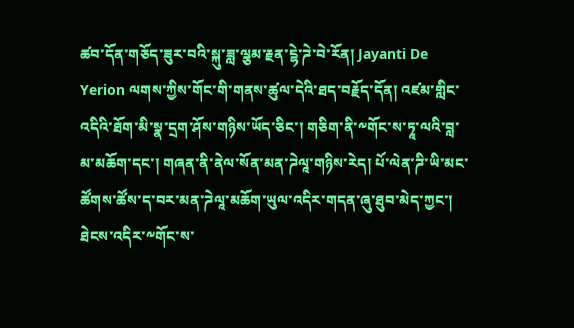ཚབ་དོན་གཅོད་ཟུར་བའི་སྐུ་ཟླ་ལྕམ་རྗན་ངྷེ་ཌེ་བེ་རོན། Jayanti De Yerion ལགས་ཀྱིས་གོང་གི་གནས་ཚུལ་དེའི་ཐད་བརྗོད་དོན། འཛམ་གླིང་འདིའི་ཐོག་མི་སྣ་དྲག་ཤོས་གཉིས་ཡོད་ཅིང་། གཅིག་ནི་༸གོང་ས་ཏཱ་ལའི་བླ་མ་མཆོག་དང་། གཞན་ནི་ནེལ་སོན་མན་ཌེལཱ་གཉིས་རེད། པོ་ལེན་ཌི་ཡི་མང་ཚོགས་ཚོས་ད་བར་མན་ཌེལཱ་མཆོག་ཡུལ་འདིར་གདན་ཞུ་ཐུབ་མེད་ཀྱང་། ཐེངས་འདིར་༸གོང་ས་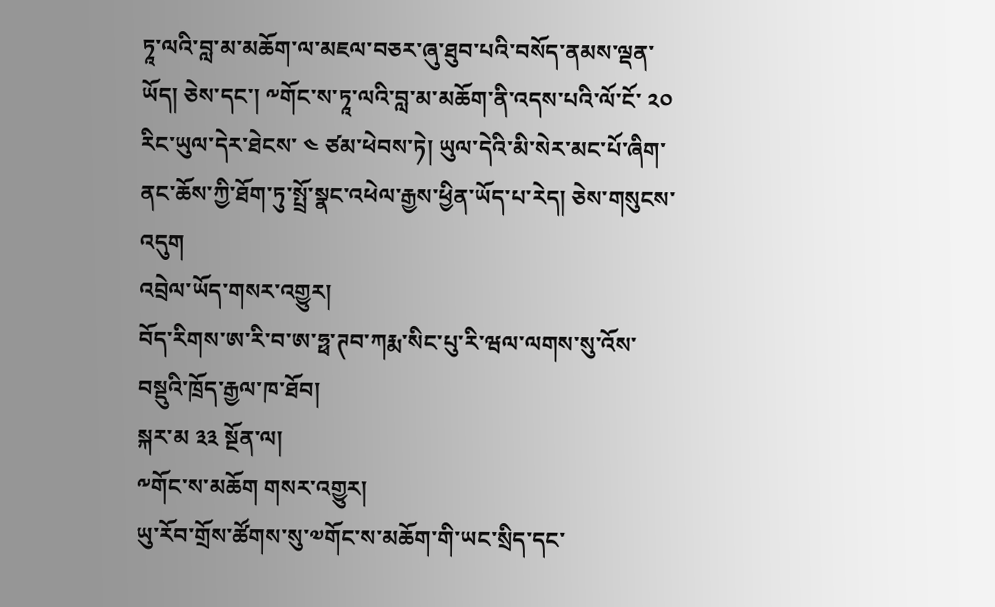ཏཱ་ལའི་བླ་མ་མཆོག་ལ་མཇལ་བཅར་ཞུ་ཐུབ་པའི་བསོད་ནམས་ལྡན་ཡོད། ཅེས་དང་། ༸གོང་ས་ཏཱ་ལའི་བླ་མ་མཆོག་ནི་འདས་པའི་ལོ་ངོ་ ༢༠ རིང་ཡུལ་དེར་ཐེངས་ ༤ ཙམ་ཕེབས་ཏེ། ཡུལ་དེའི་མི་སེར་མང་པོ་ཞིག་ནང་ཆོས་ཀྱི་ཐོག་ཏུ་སྤྲོ་སྣང་འཕེལ་རྒྱས་ཕྱིན་ཡོད་པ་རེད། ཅེས་གསུངས་འདུག
འབྲེལ་ཡོད་གསར་འགྱུར།
བོད་རིགས་ཨ་རི་བ་ཨ་ཧྥ་ཊབ་ཀརྨ་སིང་པུ་རི་ཝལ་ལགས་སུ་འོས་བསྡུའི་ཁྲོད་རྒྱལ་ཁ་ཐོབ།
སྐར་མ ༣༣ སྔོན་ལ།
༸གོང་ས་མཆོག གསར་འགྱུར།
ཡུ་རོབ་གྲོས་ཚོགས་སུ་༧གོང་ས་མཆོག་གི་ཡང་སྲིད་དང་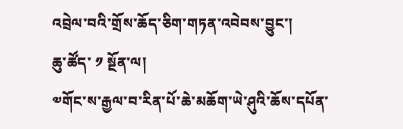འབྲེལ་བའི་གྲོས་ཆོད་ཅིག་གཏན་འབེབས་བྱུང་།
ཆུ་ཚོད་ ༡ སྔོན་ལ།
༧གོང་ས་རྒྱལ་བ་རིན་པོ་ཆེ་མཆོག་ཡེ་ཤུའི་ཆོས་དཔོན་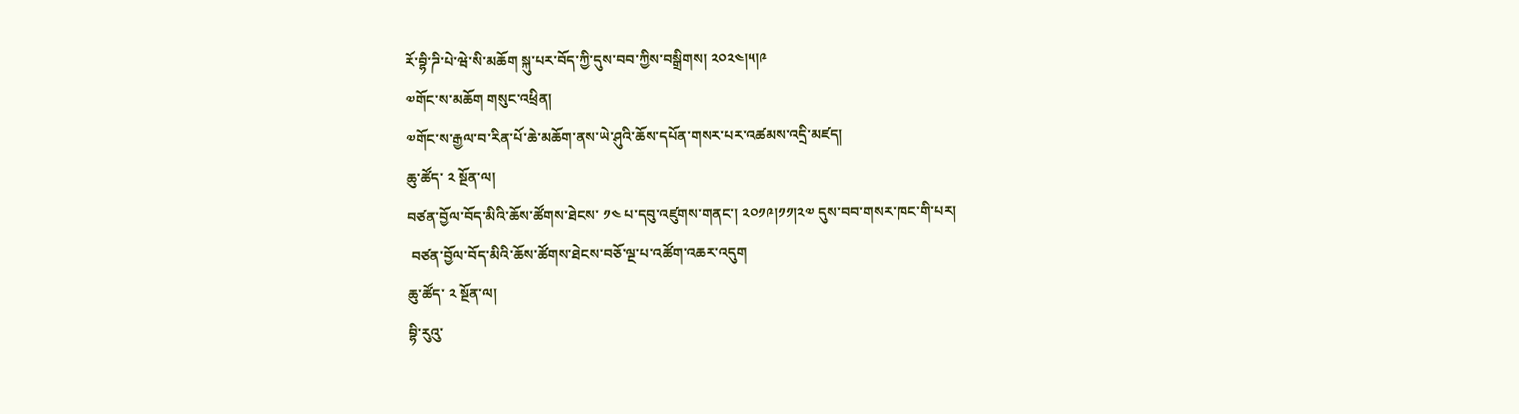རོ་བྷི་ཌི་པེ་ཝེ་སི་མཆོག སྐུ་པར་བོད་ཀྱི་དུས་བབ་ཀྱིས་བསྒྲིགས། ༢༠༢༤།༥།༩
༧གོང་ས་མཆོག གསུང་འཕྲིན།
༧གོང་ས་རྒྱལ་བ་རིན་པོ་ཆེ་མཆོག་ནས་ཡེ་ཤུའི་ཆོས་དཔོན་གསར་པར་འཚམས་འདྲི་མཛད།
ཆུ་ཚོད་ ༢ སྔོན་ལ།
བཙན་བྱོལ་བོད་མིའི་ཆོས་ཚོགས་ཐེངས་ ༡༤ པ་དབུ་འཛུགས་གནང་། ༢༠༡༩།༡༡།༢༧ དུས་བབ་གསར་ཁང་གི་པར།
 བཙན་བྱོལ་བོད་མིའི་ཆོས་ཚོགས་ཐེངས་བཅོ་ལྔ་པ་འཚོག་འཆར་འདུག
ཆུ་ཚོད་ ༢ སྔོན་ལ།
བྷི་རུའུ་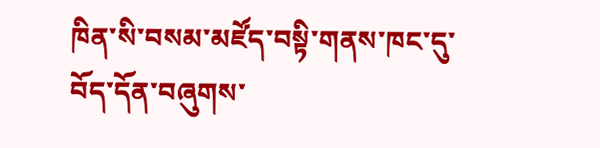ཁིན་སི་བསམ་མཛོད་བསྟི་གནས་ཁང་དུ་བོད་དོན་བཞུགས་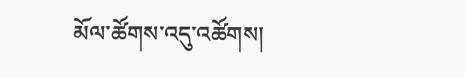མོལ་ཚོགས་འདུ་འཚོགས།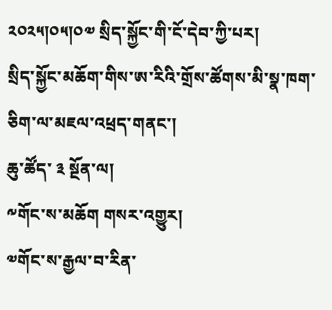༢༠༢༥།༠༥།༠༧ སྲིད་སྐྱོང་གི་ངོ་དེབ་ཀྱི་པར།
སྲིད་སྐྱོང་མཆོག་གིས་ཨ་རིའི་གྲོས་ཚོགས་མི་སྣ་ཁག་ཅིག་ལ་མཇལ་འཕྲད་གནང་།
ཆུ་ཚོད་ ༣ སྔོན་ལ།
༸གོང་ས་མཆོག གསར་འགྱུར།
༧གོང་ས་རྒྱལ་བ་རིན་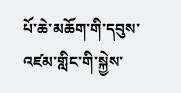པོ་ཆེ་མཆོག་གི་དབུས་འཛམ་གླིང་གི་སྐྱེས་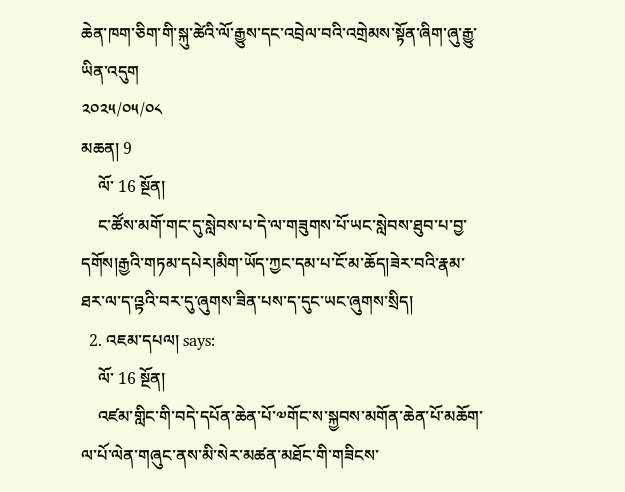ཆེན་ཁག་ཅིག་གི་སྐུ་ཚེའི་ལོ་རྒྱུས་དང་འབྲེལ་བའི་འགྲེམས་སྟོན་ཞིག་ཞུ་རྒྱུ་ཡིན་འདུག
༢༠༢༥/༠༥/༠༨
མཆན། 9
    ལོ་ 16 སྔོན།
    ང་ཚོས་མགོ་གང་དུ་སླེབས་པ་དེ་ལ་གཟུགས་པོ་ཡང་སླེབས་ཐུབ་པ་བྱ་དགོས།རྒྱའི་གཏམ་དཔེར།མིག་ཡོད་ཀྱང་དམ་པ་ངོ་མ་ཆོད།ཟེར་བའི་རྣམ་ཐར་ལ་ད་འྟའི་བར་དུ་ཞུགས་ཟིན་པས་ད་དུང་ཡང་ཞུགས་སྲིད།
  2. འཇམ་དཔལ། says:
    ལོ་ 16 སྔོན།
    འཛམ་གླིང་གི་བདེ་དཔོན་ཆེན་པོ་༧གོང་ས་སྐྱབས་མགོན་ཆེན་པོ་མཆོག་ལ་པོ་ལེན་གཞུང་ནས་མི་སེར་མཚན་མཐོང་གི་གཟིངས་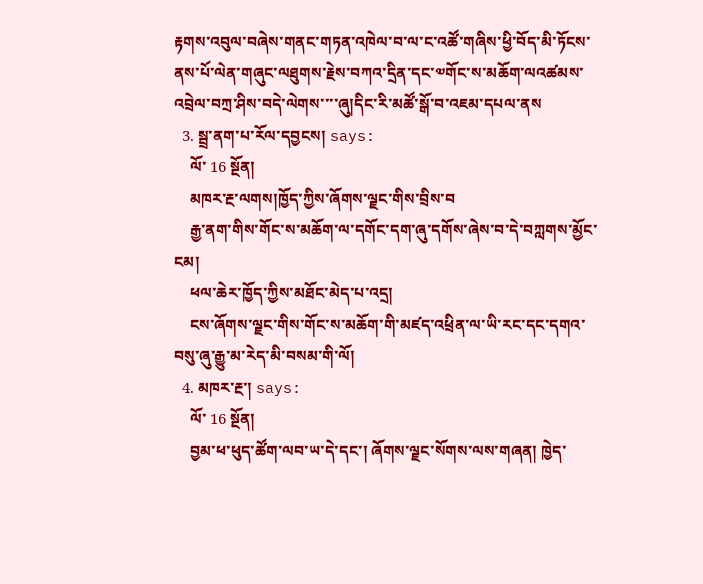རྟགས་འབུལ་བཞེས་གནང་གཏན་འཁེལ་བ་ལ་ང་འཚོ་གཞིས་ཕྱི་བོད་མི་ཏོངས་ནས་པོ་ལེན་གཞུང་ལཐུགས་རྗེས་བཀའ་དྲིན་དང་༧གོང་ས་མཆོག་ལའཚམས་འབྲེལ་བཀྲ་ཤིས་བདེ་ལེགས་་་་ཞུ།དིང་རི་མཚོ་སྒོ་བ་འཇམ་དཔལ་ནས
  3. སྦྲ་ནག་པ་རོལ་དབྱངས། says:
    ལོ་ 16 སྔོན།
    མཁར་རྔ་ལགས།ཁྱོད་ཀྱིས་ཞོགས་ལྗང་གིས་བྲིས་བ
    རྒྱ་ནག་གིས་གོང་ས་མཆོག་ལ་དགོང་དག་ཞུ་དགོས་ཞེས་བ་དེ་བཀླགས་མྱོང་ངམ།
    ཕལ་ཆེར་ཁྱོད་ཀྱིས་མཐོང་མེད་པ་འདྲ།
    ངས་ཞོགས་ལྗང་གིས་གོང་ས་མཆོག་གི་མཛད་འཕྲིན་ལ་ཡི་རང་དང་དགའ་བསུ་ཞུ་རྒྱུ་མ་རེད་མི་བསམ་གི་ལོ།
  4. མཁར་རྔ་། says:
    ལོ་ 16 སྔོན།
    བྱམ་ཕ་ཕུད་ཚོག་ལབ་ཡ་དེ་དང་། ཞོགས་ལྗང་སོགས་ལས་གཞན། ཁྱེད་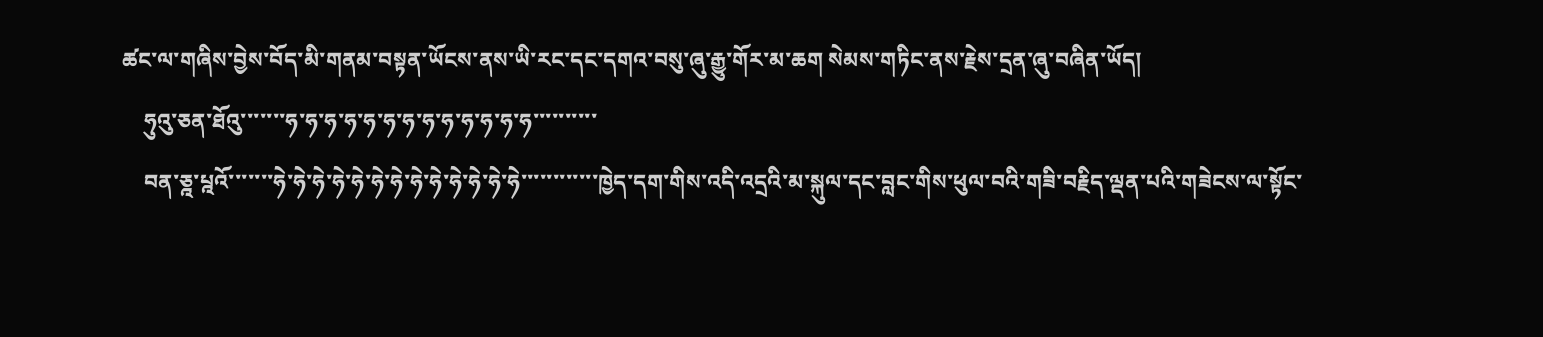ཚང་ལ་གཞིས་བྱེས་བོད་མི་གནམ་བསྟན་ཡོངས་ནས་ཡི་རང་དང་དགའ་བསུ་ཞུ་རྒྱུ་གོར་མ་ཆག སེམས་གཏིང་ནས་རྗེས་དྲན་ཞུ་བཞིན་ཡོད།
    ཧུའུ་ཅན་ཐོའུ་་་་་་་ཧ་ཧ་ཧ་ཧ་ཧ་ཧ་ཧ་ཧ་ཧ་ཧ་ཧ་ཧ་ཧ་་་་་་་་་་
    བན་ཅྰ་པྰའོ་་་་་་་ཧེ་ཧེ་ཧེ་ཧེ་ཧེ་ཧེ་ཧེ་ཧེ་ཧེ་ཧེ་ཧེ་ཧེ་ཧེ་་་་་་་་་་་་ཁྱེད་དག་གིས་འདི་འདྲའི་མ་སྐུལ་དང་བླང་གིས་ཕུལ་བའི་གཟི་བརྗིད་ལྡན་པའི་གཟེངས་ལ་སྟོང་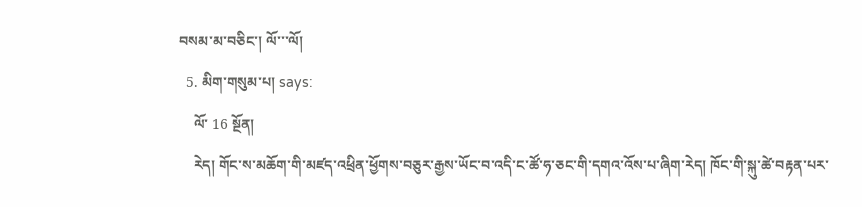བསམ་མ་བཅིང་། ལོ་་་ལོ།
  5. མིག་གསུམ་པ། says:
    ལོ་ 16 སྔོན།
    རེད། གོང་ས་མཆོག་གི་མཛད་འཕྲིན་ཕྱོགས་བཅུར་རྒྱས་ཡོང་བ་འདི་ང་ཚོ་ཧ་ཅང་གི་དགའ་འོས་པ་ཞིག་རེད། ཁོང་གི་སྐུ་ཚེ་བརྟན་པར་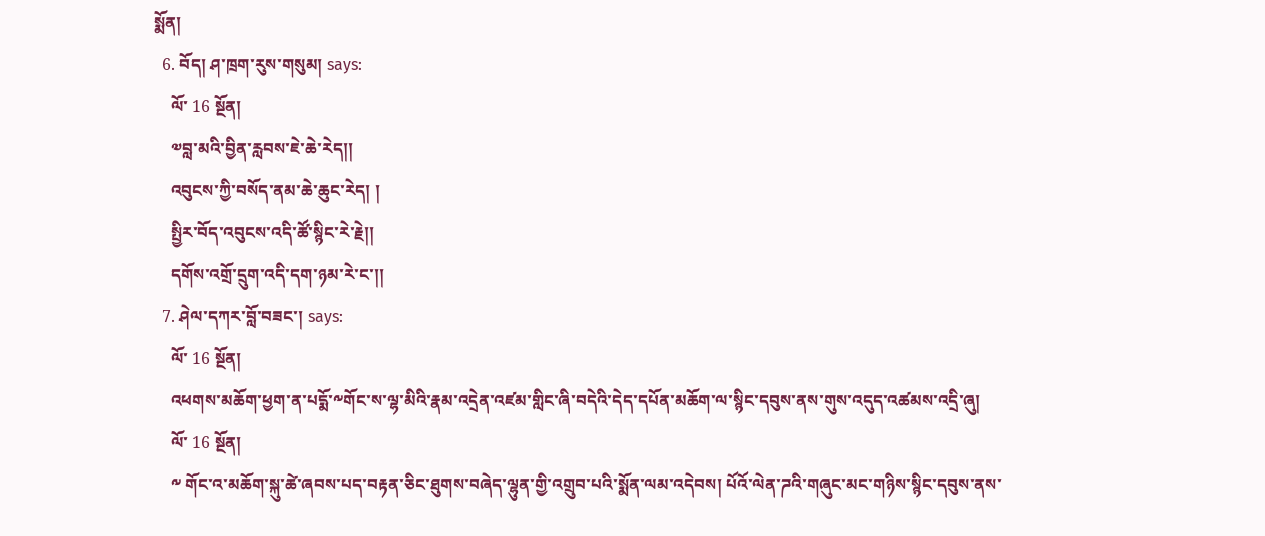སྨོན།
  6. བོད། ཤ་ཁྲག་རུས་གསུམ། says:
    ལོ་ 16 སྔོན།
    ༧བླ་མའི་བྱིན་རླབས་ཇེ་ཆེ་རེད།།
    འབུངས་ཀྱི་བསོད་ནམ་ཆེ་ཆུང་རེད། །
    སྤྱིར་བོད་འབུངས་འདི་ཚོ་སྙིང་རེ་རྗེ།།
    དགོས་འགྲོ་དྲུག་འདི་དག་ཉམ་རེ་ང་།།
  7. ཤེལ་དཀར་བློ་བཟང་། says:
    ལོ་ 16 སྔོན།
    འཕགས་མཆོག་ཕྱག་ན་པདྨོ་༸གོང་ས་ལྷ་མིའི་རྣམ་འདྲེན་འཛམ་གླིང་ཞི་བདེའི་དེད་དཔོན་མཆོག་ལ་སྙིང་དབུས་ནས་གུས་འདུད་འཚམས་འདྲི་ཞུ།
    ལོ་ 16 སྔོན།
    ༸ གོང་འ་མཆོག་སྐུ་ཚེ་ཞབས་པད་བརྟན་ཅིང་ཐུགས་བཞེད་ལྷུན་གྱི་འགྲུབ་པའི་སྨོན་ལམ་འདེབས། པོའོ་ལེན་ཌའི་གཞུང་མང་གཉིས་སྙིང་དབུས་ནས་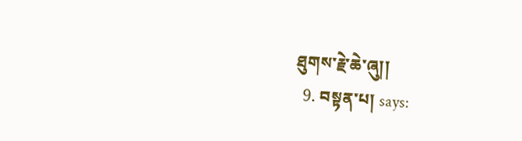ཐུགས་རྗེ་ཆེ་ཞུ།།
  9. བསྟན་པ། says: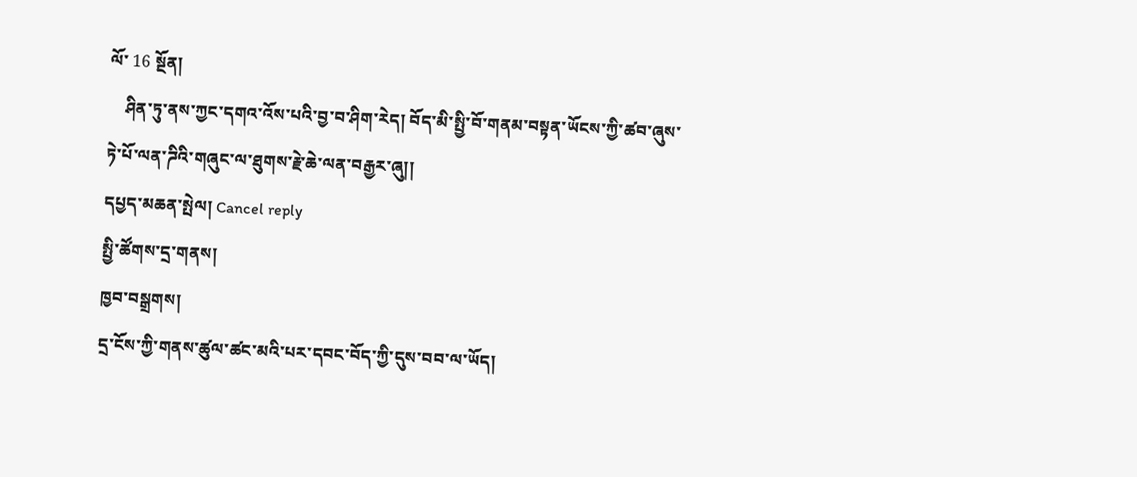ལོ་ 16 སྔོན།
    ཤིན་ཏུ་ནས་ཀྱང་དགའ་འོས་པའི་བྱ་བ་ཤིག་རེད། བོད་མི་སྤྱི་བོ་གནམ་བསྟན་ཡོངས་ཀྱི་ཚབ་ཞུས་ཏེ་པོ་ལན་ཌིའི་གཞུང་ལ་ཐུགས་རྗེ་ཆེ་ལན་བརྒྱར་ཞུ།།
དཔྱད་མཆན་སྤེལ། Cancel reply
སྤྱི་ཚོགས་དྲ་གནས།
ཁྱབ་བསྒྲགས།
དྲ་ངོས་ཀྱི་གནས་ཚུལ་ཚང་མའི་པར་དབང་བོད་ཀྱི་དུས་བབ་ལ་ཡོད།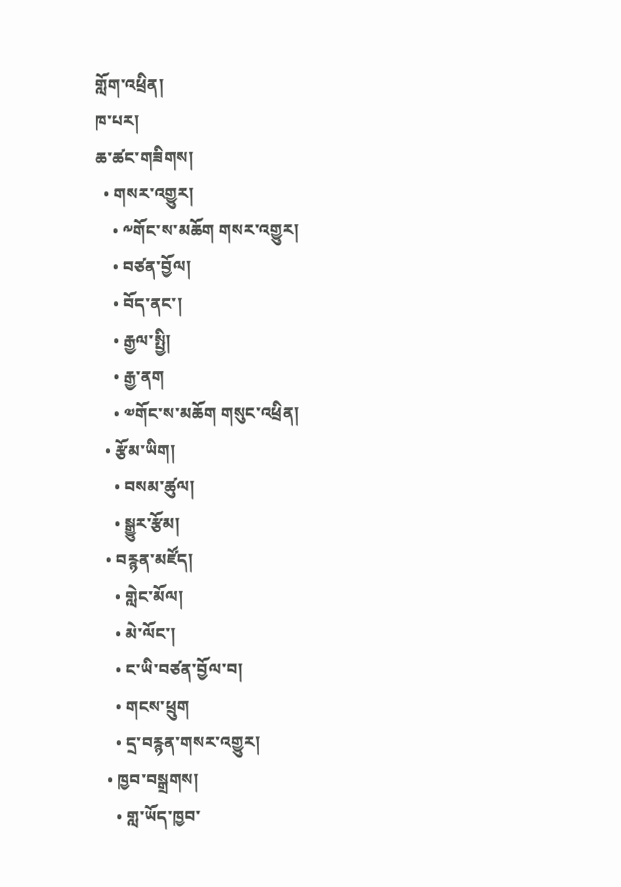གློག་འཕྲིན།
ཁ་པར།
ཆ་ཚང་གཟིགས།
  • གསར་འགྱུར།
    • ༸གོང་ས་མཆོག གསར་འགྱུར།
    • བཙན་བྱོལ།
    • བོད་ནང་།
    • རྒྱལ་སྤྱི།
    • རྒྱ་ནག
    • ༧གོང་ས་མཆོག གསུང་འཕྲིན།
  • རྩོམ་ཡིག།
    • བསམ་ཚུལ།
    • སྒྱུར་རྩོམ།
  • བརྙན་མཛོད།
    • གླེང་མོལ།
    • མེ་ལོང་།
    • ང་ཡི་བཙན་བྱོལ་བ།
    • གངས་ཕྲུག
    • དྲ་བརྙན་གསར་འགྱུར།
  • ཁྱབ་བསྒྲགས།
    • གླ་ཡོད་ཁྱབ་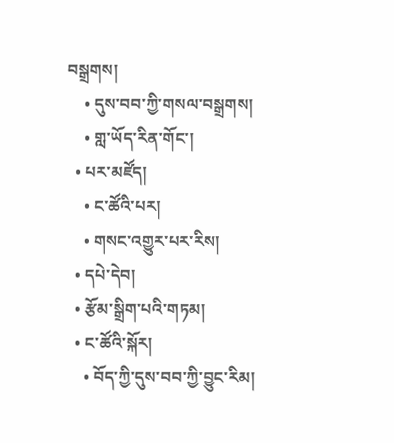བསྒྲགས།
    • དུས་བབ་ཀྱི་གསལ་བསྒྲགས།
    • གླ་ཡོད་རིན་གོང་།
  • པར་མཛོད།
    • ང་ཚོའི་པར།
    • གསང་འགྱུར་པར་རིས།
  • དཔེ་དེབ།
  • རྩོམ་སྒྲིག་པའི་གཏམ།
  • ང་ཚོའི་སྐོར།
    • བོད་ཀྱི་དུས་བབ་ཀྱི་བྱུང་རིམ།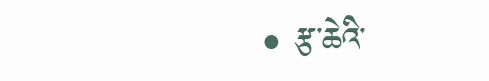• རྩ་ཆེའི་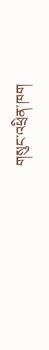གསུང་འཕྲིན་ཁག